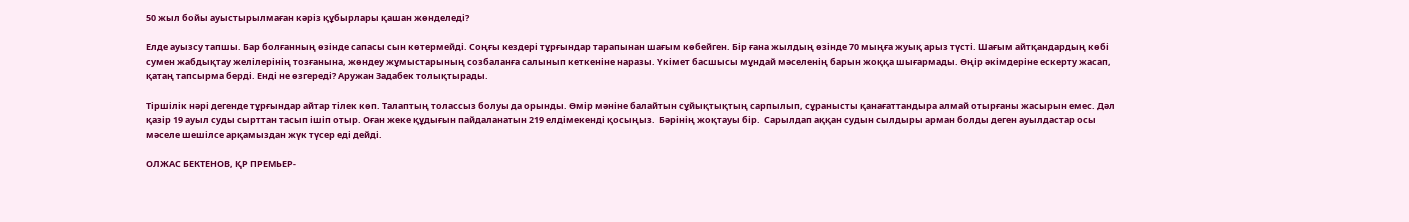50 жыл бойы ауыстырылмаған кәріз құбырлары қашан жөнделеді?

Елде ауызсу тапшы. Бар болғанның өзінде сапасы сын көтермейді. Соңғы кездері тұрғындар тарапынан шағым көбейген. Бір ғана жылдың өзінде 70 мыңға жуық арыз түсті. Шағым айтқандардың көбі сумен жабдықтау желілерінің тозғанына, жөндеу жұмыстарының созбаланға салынып кеткеніне наразы. Үкімет басшысы мұндай мәселенің барын жоққа шығармады. Өңір әкімдеріне ескерту жасап, қатаң тапсырма берді. Енді не өзгереді? Аружан Задабек толықтырады.

Тіршілік нәрі дегенде тұрғындар айтар тілек көп. Талаптың толассыз болуы да орынды. Өмір мәніне балайтын сұйықтықтың сарпылып, сұранысты қанағаттандыра алмай отырғаны жасырын емес. Дәл қазір 19 ауыл суды сырттан тасып ішіп отыр. Оған жеке құдығын пайдаланатын 219 елдімекенді қосыңыз.  Бәрінің жоқтауы бір.  Сарылдап аққан судын сылдыры арман болды деген ауылдастар осы мәселе шешілсе арқамыздан жүк түсер еді дейді.

ОЛЖАС БЕКТЕНОВ, ҚР ПРЕМЬЕР-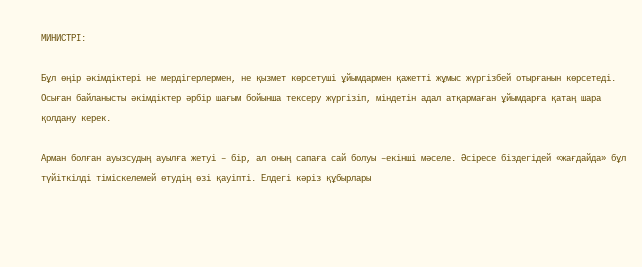МИНИСТРІ:

Бұл өңір әкімдіктері не мердігерлермен, не қызмет көрсетуші ұйымдармен қажетті жұмыс жүргізбей отырғанын көрсетеді. Осыған байланысты әкімдіктер әрбір шағым бойынша тексеру жүргізіп, міндетін адал атқармаған ұйымдарға қатаң шара қолдану керек.

Арман болған ауызсудың ауылға жетуі – бір, ал оның сапаға сай болуы –екінші мәселе. Әсіресе біздегідей «жағдайда» бұл түйіткілді тіміскелемей өтудің өзі қауіпті. Елдегі кәріз құбырлары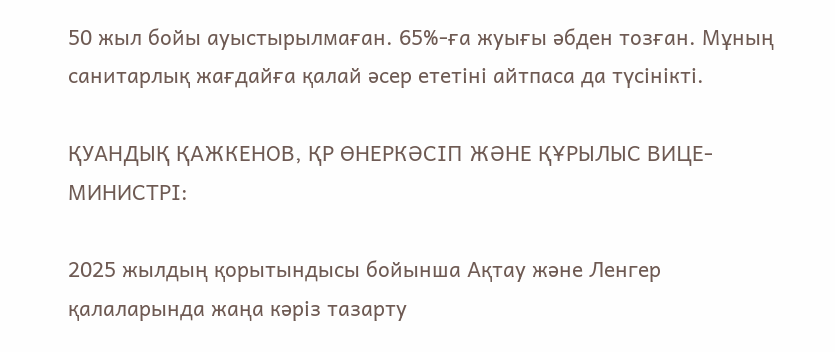50 жыл бойы ауыстырылмаған. 65%-ға жуығы әбден тозған. Мұның санитарлық жағдайға қалай әсер ететіні айтпаса да түсінікті.

ҚУАНДЫҚ ҚАЖКЕНОВ, ҚР ӨНЕРКӘСІП ЖӘНЕ ҚҰРЫЛЫС ВИЦЕ-МИНИСТРІ:

2025 жылдың қорытындысы бойынша Ақтау және Ленгер қалаларында жаңа кәріз тазарту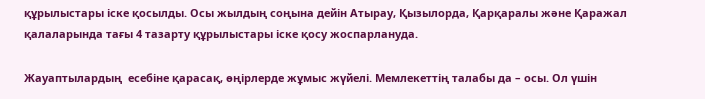құрылыстары іске қосылды. Осы жылдың соңына дейін Атырау, Қызылорда, Қарқаралы және Қаражал қалаларында тағы 4 тазарту құрылыстары іске қосу жоспарлануда.

Жауаптылардың  есебіне қарасақ, өңірлерде жұмыс жүйелі. Мемлекеттің талабы да – осы. Ол үшін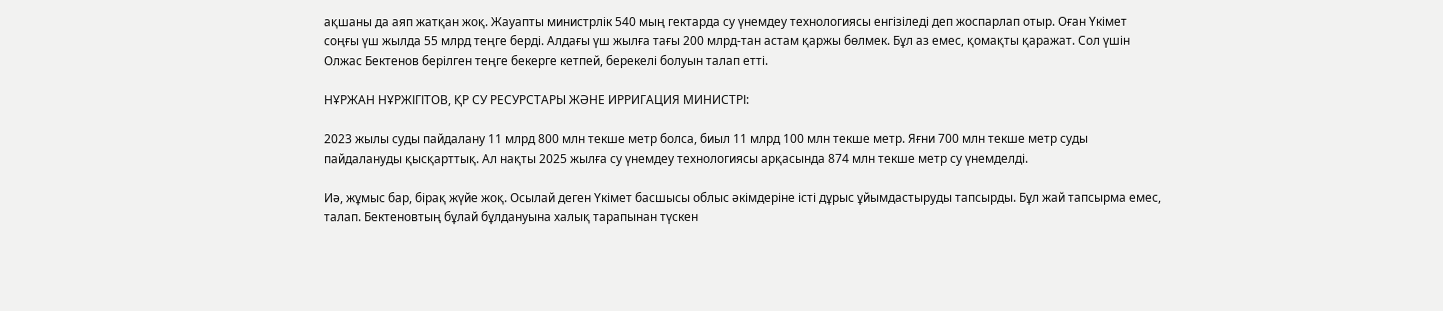ақшаны да аяп жатқан жоқ. Жауапты министрлік 540 мың гектарда су үнемдеу технологиясы енгізіледі деп жоспарлап отыр. Оған Үкімет соңғы үш жылда 55 млрд теңге берді. Алдағы үш жылға тағы 200 млрд-тан астам қаржы бөлмек. Бұл аз емес, қомақты қаражат. Сол үшін Олжас Бектенов берілген теңге бекерге кетпей, берекелі болуын талап етті.

НҰРЖАН НҰРЖІГІТОВ, ҚР СУ РЕСУРСТАРЫ ЖӘНЕ ИРРИГАЦИЯ МИНИСТРІ:

2023 жылы суды пайдалану 11 млрд 800 млн текше метр болса, биыл 11 млрд 100 млн текше метр. Яғни 700 млн текше метр суды пайдалануды қысқарттық. Ал нақты 2025 жылға су үнемдеу технологиясы арқасында 874 млн текше метр су үнемделді.

Иә, жұмыс бар, бірақ жүйе жоқ. Осылай деген Үкімет басшысы облыс әкімдеріне істі дұрыс ұйымдастыруды тапсырды. Бұл жай тапсырма емес, талап. Бектеновтың бұлай бұлдануына халық тарапынан түскен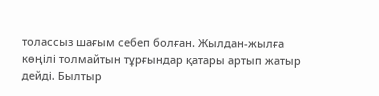толассыз шағым себеп болған. Жылдан-жылға көңілі толмайтын тұрғындар қатары артып жатыр дейді. Былтыр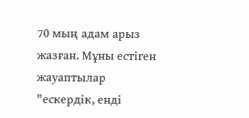70 мың адам арыз жазған. Мұны естіген жауаптылар "ескердік, енді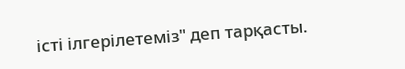істі ілгерілетеміз" деп тарқасты.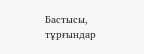Бастысы, тұрғындар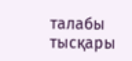талабы тысқары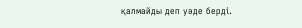қалмайды деп уәде берді.